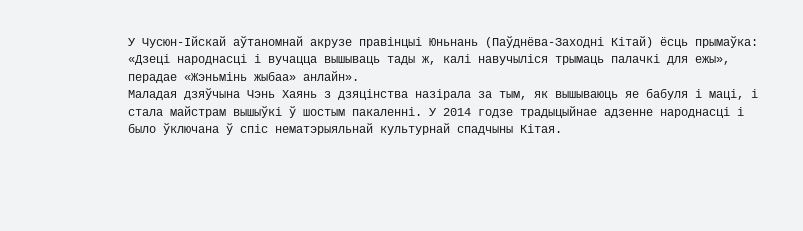У Чусюн-Ійскай аўтаномнай акрузе правінцыі Юньнань (Паўднёва-Заходні Кітай) ёсць прымаўка: «Дзеці народнасці і вучацца вышываць тады ж, калі навучыліся трымаць палачкі для ежы», перадае «Жэньмінь жыбаа» анлайн».
Маладая дзяўчына Чэнь Хаянь з дзяцінства назірала за тым, як вышываюць яе бабуля і маці, і стала майстрам вышыўкі ў шостым пакаленні. У 2014 годзе традыцыйнае адзенне народнасці і было ўключана ў спіс нематэрыяльнай культурнай спадчыны Кітая.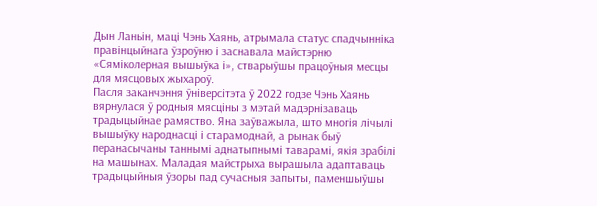Дын Ланьін, маці Чэнь Хаянь, атрымала статус спадчынніка правінцыйнага ўзроўню і заснавала майстэрню «Сяміколерная вышыўка і», стварыўшы працоўныя месцы для мясцовых жыхароў.
Пасля заканчэння ўніверсітэта ў 2022 годзе Чэнь Хаянь вярнулася ў родныя мясціны з мэтай мадэрнізаваць традыцыйнае рамяство. Яна заўважыла, што многія лічылі вышыўку народнасці і старамоднай, а рынак быў перанасычаны таннымі аднатыпнымі таварамі, якія зрабілі на машынах. Маладая майстрыха вырашыла адаптаваць традыцыйныя ўзоры пад сучасныя запыты, паменшыўшы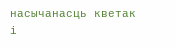насычанасць кветак і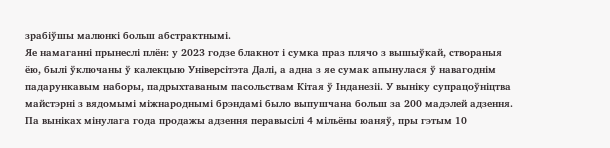зрабіўшы малюнкі больш абстрактнымі.
Яе намаганні прынеслі плён: у 2023 годзе блакнот і сумка праз плячо з вышыўкай, створаныя ёю, былі ўключаны ў калекцыю Універсітэта Далі, а адна з яе сумак апынулася ў навагоднім падарункавым наборы, падрыхтаваным пасольствам Кітая ў Інданезіі. У выніку супрацоўніцтва майстэрні з вядомымі міжнароднымі брэндамі было выпушчана больш за 200 мадэлей адзення. Па выніках мінулага года продажы адзення перавысілі 4 мільёны юаняў, пры гэтым 10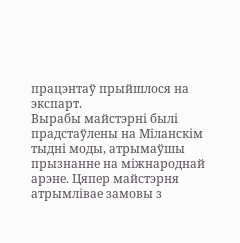працэнтаў прыйшлося на экспарт.
Вырабы майстэрні былі прадстаўлены на Міланскім тыдні моды, атрымаўшы прызнанне на міжнароднай арэне. Цяпер майстэрня атрымлівае замовы з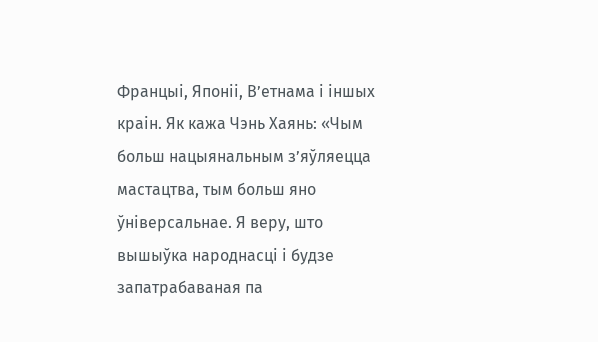Францыі, Японіі, В’етнама і іншых краін. Як кажа Чэнь Хаянь: «Чым больш нацыянальным з’яўляецца мастацтва, тым больш яно ўніверсальнае. Я веру, што вышыўка народнасці і будзе запатрабаваная па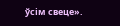ўсім свеце».